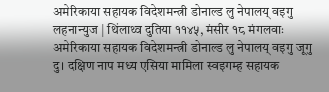अमेरिकाया सहायक विदेशमन्त्री डोनाल्ड लु नेपालय् वइगु
लहनान्युज | थिंलाथ्व दुतिया ११४५, मंसीर १८ मंगलवाः
अमेरिकाया सहायक विदेशमन्त्री डोनाल्ड लु नेपालय् वइगु जूगु दु। दक्षिण नाप मध्य एसिया मामिला स्वइगम्ह सहायक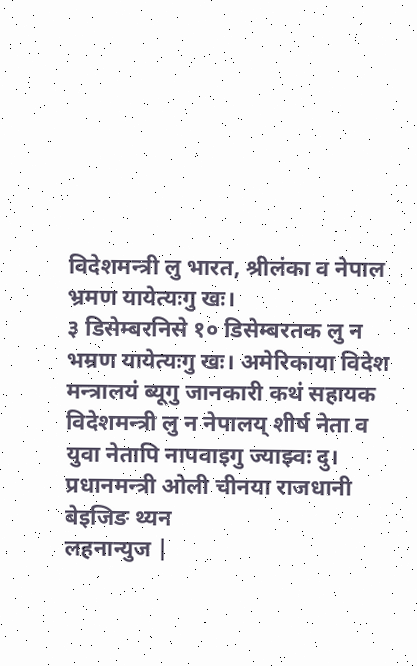विदेशमन्त्री लु भारत, श्रीलंका व नेपाल भ्रमण यायेत्यःगु खः।
३ डिसेम्बरनिसे १० डिसेम्बरतक लु न भम्रण यायेत्यःगु खः। अमेरिकाया विदेश मन्त्रालयं ब्यूगु जानकारी कथं सहायक विदेशमन्त्री लु न नेपालय् शीर्ष नेता व युवा नेतापि नापवाइगु ज्याझ्वः दु।
प्रधानमन्त्री ओली चीनया राजधानी बेइजिङ थ्यन
लहनान्युज |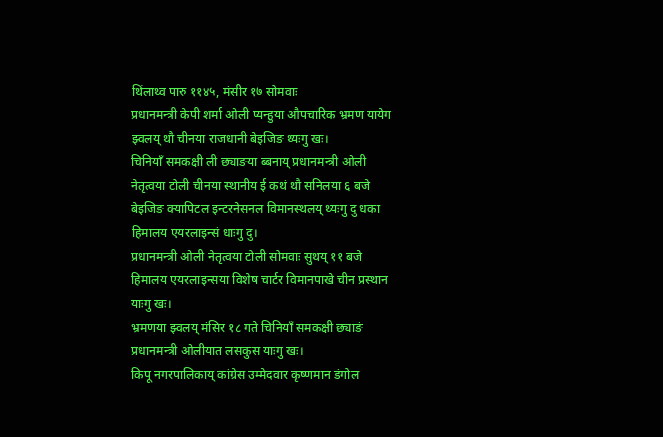थिंलाथ्व पारु ११४५, मंसीर १७ सोमवाः
प्रधानमन्त्री केपी शर्मा ओली प्यन्हुया औपचारिक भ्रमण यायेग झ्वलय् थौ चीनया राजधानी बेइजिङ थ्यःगु खः।
चिनियाँ समकक्षी ली छ्याङया ब्बनाय् प्रधानमन्त्री ओली नेतृत्वया टोली चीनया स्थानीय ई कथं थौ सनिलया ६ बजे बेइजिङ क्यापिटल इन्टरनेसनल विमानस्थलय् थ्यःगु दु धका हिमालय एयरलाइन्सं धाःगु दु।
प्रधानमन्त्री ओली नेतृत्वया टोली सोमवाः सुथय् ११ बजे हिमालय एयरलाइन्सया विशेष चार्टर विमानपाखे चीन प्रस्थान याःगु खः।
भ्रमणया झ्वलय् मंसिर १८ गते चिनियाँ समकक्षी छ्याङं प्रधानमन्त्री ओलीयात लसकुस याःगु खः।
किपू नगरपालिकाय् कांग्रेस उम्मेदवार कृष्णमान डंगोल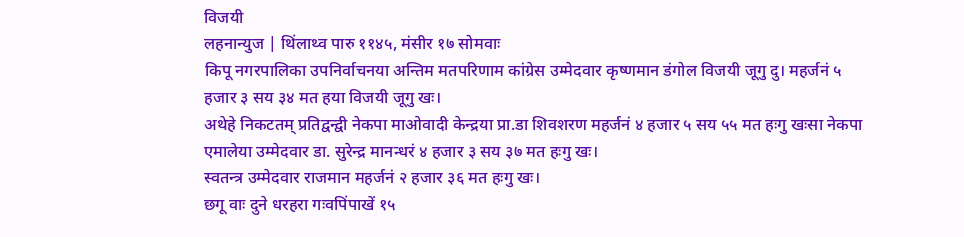विजयी
लहनान्युज | थिंलाथ्व पारु ११४५, मंसीर १७ सोमवाः
किपू नगरपालिका उपनिर्वाचनया अन्तिम मतपरिणाम कांग्रेस उम्मेदवार कृष्णमान डंगोल विजयी जूगु दु। महर्जनं ५ हजार ३ सय ३४ मत हया विजयी जूगु खः।
अथेहे निकटतम् प्रतिद्वन्द्वी नेकपा माओवादी केन्द्रया प्रा.डा शिवशरण महर्जनं ४ हजार ५ सय ५५ मत हःगु खःसा नेकपा एमालेया उम्मेदवार डा. सुरेन्द्र मानन्धरं ४ हजार ३ सय ३७ मत हःगु खः।
स्वतन्त्र उम्मेदवार राजमान महर्जनं २ हजार ३६ मत हःगु खः।
छगू वाः दुने धरहरा गःवपिंपाखें १५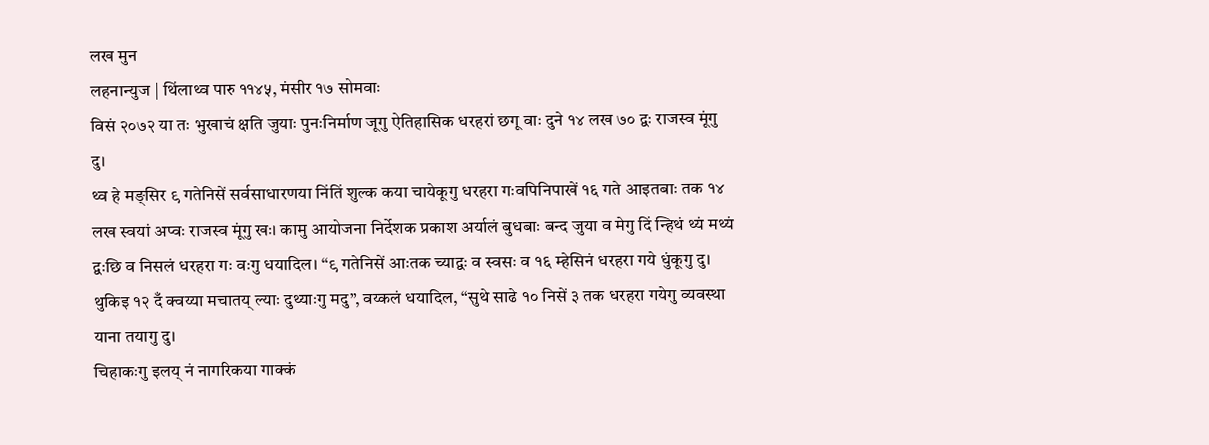लख मुन
लहनान्युज | थिंलाथ्व पारु ११४५, मंसीर १७ सोमवाः
विसं २०७२ या तः भुखाचं क्षति जुयाः पुनःनिर्माण जूगु ऐतिहासिक धरहरां छगू वाः दुने १४ लख ७० द्वः राजस्व मूंगु दु।
थ्व हे मङ्सिर ९ गतेनिसें सर्वसाधारणया निंतिं शुल्क कया चायेकूगु धरहरा गःवपिनिपाखें १६ गते आइतबाः तक १४ लख स्वयां अप्वः राजस्व मूंगु खः। कामु आयोजना निर्देशक प्रकाश अर्यालं बुधबाः बन्द जुया व मेगु दिं न्हिथं थ्यं मथ्यं द्वःछि व निसलं धरहरा गः वःगु धयादिल। “९ गतेनिसें आःतक च्याद्वः व स्वसः व १६ म्हेसिनं धरहरा गये धुंकूगु दु। थुकिइ १२ दँ क्वय्या मचातय् ल्याः दुथ्याःगु मदु”, वय्कलं धयादिल, “सुथे साढे १० निसें ३ तक धरहरा गयेगु व्यवस्था याना तयागु दु।
चिहाकःगु इलय् नं नागरिकया गाक्कं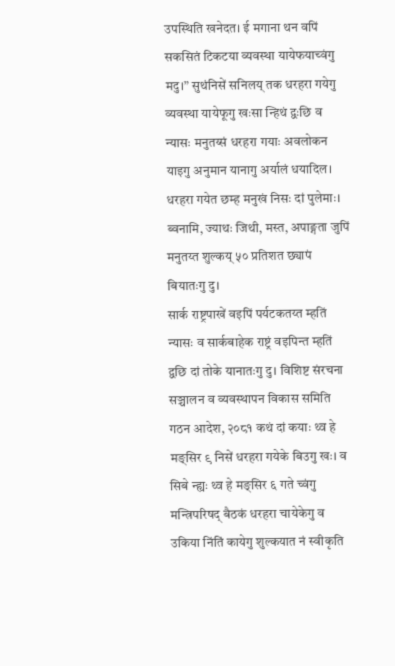उपस्थिति खनेदत। ई मगाना थन वपिं सकसितं टिकटया व्यवस्था यायेफयाच्वंगु मदु।” सुथंनिसें सनिलय् तक धरहरा गयेगु व्यवस्था यायेफूगु खःसा न्हिथं द्वःछि व न्यासः मनुतय्सं धरहरा गयाः अवलोकन याइगु अनुमान यानागु अर्यालं धयादिल। धरहरा गयेत छम्ह मनुखं निसः दां पुलेमाः। ब्वनामि, ज्याथः जिथी, मस्त, अपाङ्गता जुपिं मनुतय्त शुल्कय् ५० प्रतिशत छ्यापं बियातःगु दु।
सार्क राष्ट्रपाखें वइपिं पर्यटकतय्त म्हतिं न्यासः व सार्कबाहेक राष्ट्रं वइपिन्त म्हतिं द्वछि दां तोके यानातःगु दु। विशिष्ट संरचना सञ्चालन व व्यवस्थापन विकास समिति गठन आदेश, २०८१ कथं दां कयाः थ्व हे मङ्सिर ९ निसें धरहरा गयेके बिउगु खः। व सिबे न्ह्यः थ्व हे मङ्सिर ६ गते च्वंगु मन्त्रिपरिषद् बैठकं धरहरा चायेकेगु व उकिया निंतिं कायेगु शुल्कयात नं स्वीकृति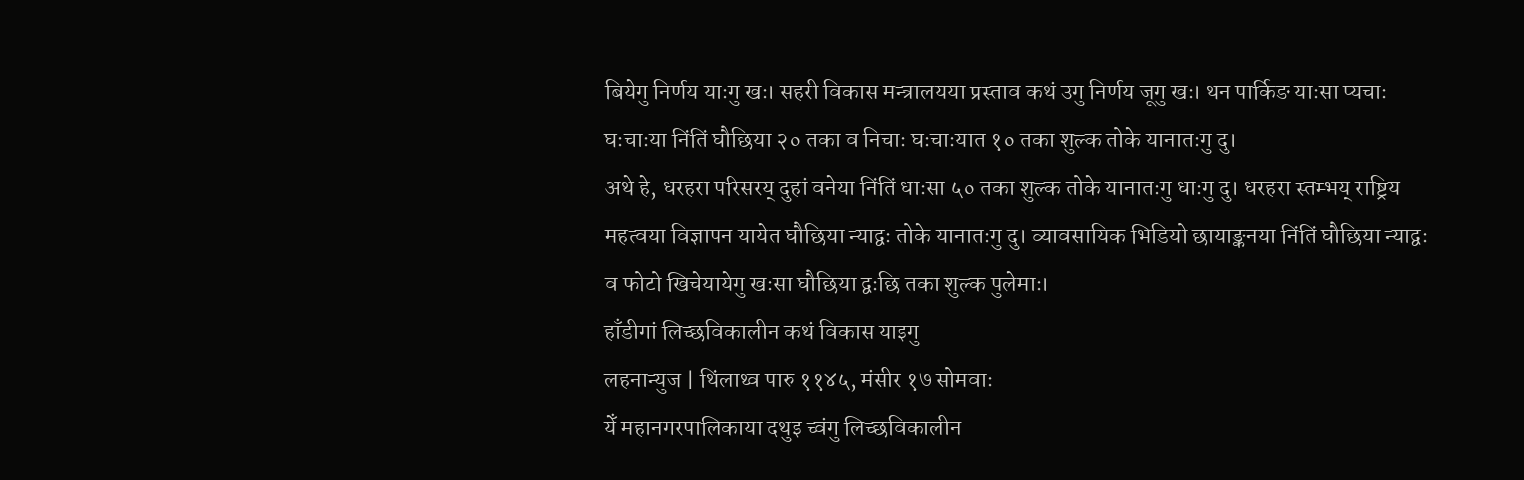बियेगु निर्णय याःगु खः। सहरी विकास मन्त्रालयया प्रस्ताव कथं उगु निर्णय जूगु खः। थन पार्किङ याःसा प्यचाः घःचाःया निंतिं घौछिया २० तका व निचाः घःचाःयात १० तका शुल्क तोके यानातःगु दु।
अथे हे, धरहरा परिसरय् दुहां वनेया निंतिं धाःसा ५० तका शुल्क तोके यानातःगु धाःगु दु। धरहरा स्तम्भय् राष्ट्रिय महत्वया विज्ञापन यायेत घौछिया न्याद्वः तोके यानातःगु दु। व्यावसायिक भिडियो छायाङ्कनया निंतिं घौछिया न्याद्वः व फोटो खिचेयायेगु खःसा घौछिया द्वःछि तका शुल्क पुलेमाः।
हाँडीगां लिच्छविकालीन कथं विकास याइगु
लहनान्युज | थिंलाथ्व पारु ११४५, मंसीर १७ सोमवाः
येँ महानगरपालिकाया दथुइ च्वंगु लिच्छविकालीन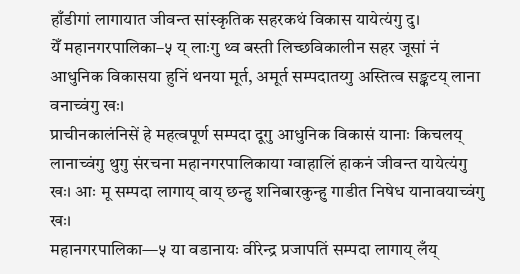हाँडीगां लागायात जीवन्त सांस्कृतिक सहरकथं विकास यायेत्यंगु दु।
येँ महानगरपालिका–५ य् लाःगु थ्व बस्ती लिच्छविकालीन सहर जूसां नं आधुनिक विकासया हुनिं थनया मूर्त, अमूर्त सम्पदातय्गु अस्तित्व सङ्कटय् लाना वनाच्वंगु खः।
प्राचीनकालंनिसें हे महत्वपूर्ण सम्पदा दूगु आधुनिक विकासं यानाः किचलय् लानाच्वंगु थुगु संरचना महानगरपालिकाया ग्वाहालिं हाकनं जीवन्त यायेत्यंगु खः। आः मू सम्पदा लागाय् वाय् छन्हु शनिबारकुन्हु गाडीत निषेध यानावयाच्वंगु खः।
महानगरपालिका—५ या वडानायः वीरेन्द्र प्रजापतिं सम्पदा लागाय् लँय्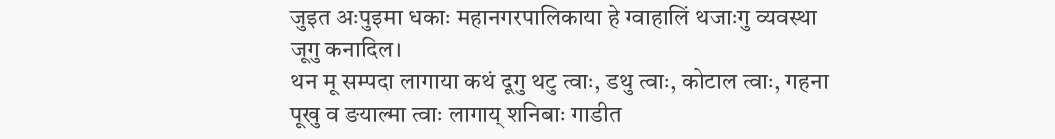जुइत अःपुइमा धकाः महानगरपालिकाया हे ग्वाहालिं थजाःगु व्यवस्था जूगु कनादिल।
थन मू सम्पदा लागाया कथं दूगु थटु त्वाः, डथु त्वाः, कोटाल त्वाः, गहना पूखु व ङयाल्मा त्वाः लागाय् शनिबाः गाडीत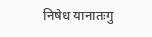निषेध यानातःगु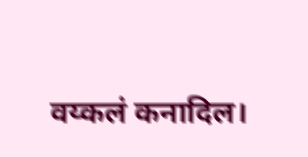वय्कलं कनादिल।